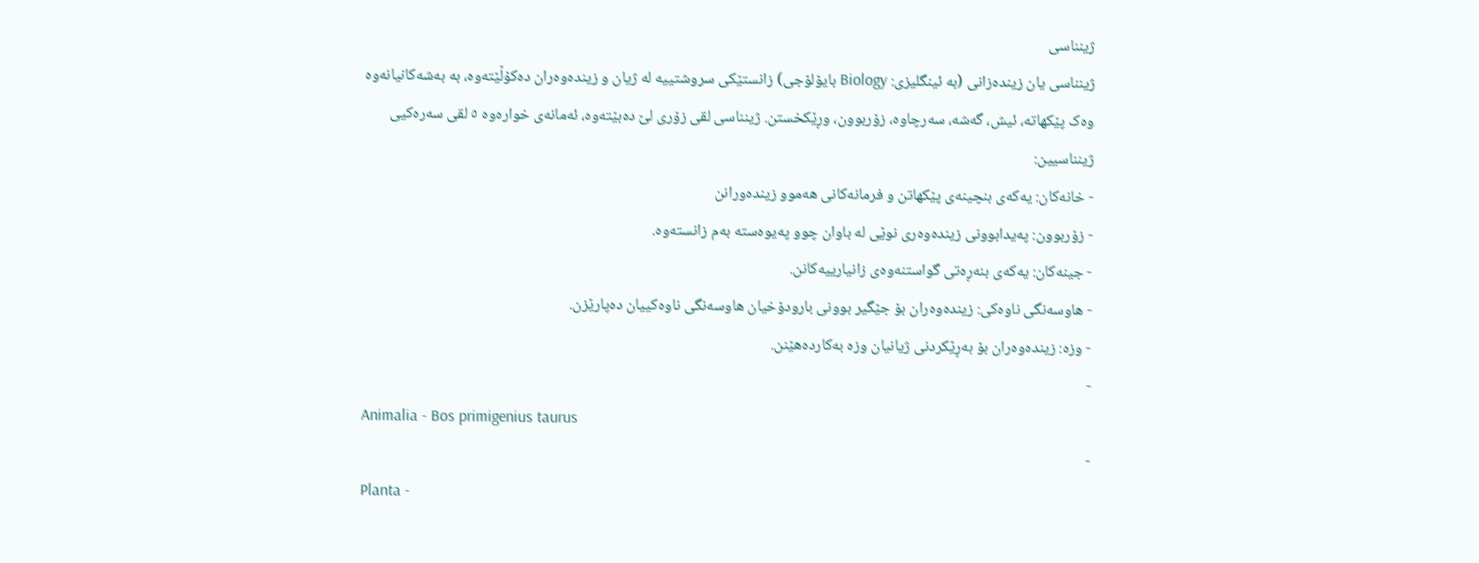ژینناسی
ژینناسی یان زیندەزانی (بە ئینگلیزی: Biology بایۆلۆجی) زانستێکی سروشتییە لە ژیان و زیندەوەران دەکۆڵێتەوە، بە بەشەکانیانەوە وەک پێکھاتە، ئیش، گەشە، سەرچاوە، زۆربوون، وڕێکخستن. ژینناسی لقی زۆری لێ دەبێتەوە، ئەمانەی خوارەوە ٥ لقی سەرەکیی ژینناسیین:
- خانەکان: یەکەی بنچینەی پێکھاتن و فرمانەکانی ھەموو زیندەورانن
- زۆربوون: پەیدابوونی زیندەوەری نوێی لە باوان چوو پەیوەستە بەم زانستەوە.
- جینەکان: یەکەی بنەڕەتی گواستنەوەی زانیارییەکانن.
- ھاوسەنگی ناوەکی: زیندەوەران بۆ جێگیر بوونی بارودۆخیان ھاوسەنگی ناوەکییان دەپارێزن.
- وزە: زیندەوەران بۆ بەڕێکردنی ژیانیان وزە بەکاردەھێنن.
-
Animalia - Bos primigenius taurus
-
Planta -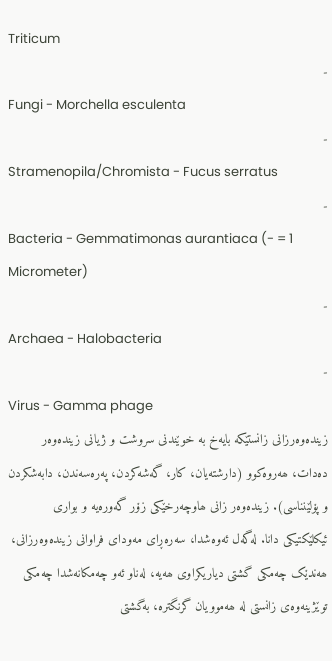Triticum
-
Fungi - Morchella esculenta
-
Stramenopila/Chromista - Fucus serratus
-
Bacteria - Gemmatimonas aurantiaca (- = 1 Micrometer)
-
Archaea - Halobacteria
-
Virus - Gamma phage
زیندەوەرزانی زانستێکە بایەخ بە خوێندنی سروشت و ژیانی زیندەوەر دەدات، ھەروەکوو (دارشتەیان، کار، گەشەکردن، پەرەسەندن، دابەشکردن و پۆلێنناسی). زیندەوەر زانی ھاوچەرخێکی زۆر گەورەیە و بواری ئیکلێکتیکی دانا. لەگەل ئەوەشدا، سەرەڕای مەودای فراوانی زیندەوەرزانی، ھەندێک چەمکی گشتی دیاریکراوی ھەیە، لەناو ئەو چەمکانەشدا چەمکی توێژینەوەی زانستی لە ھەموویان گرنگترە، بەگشتی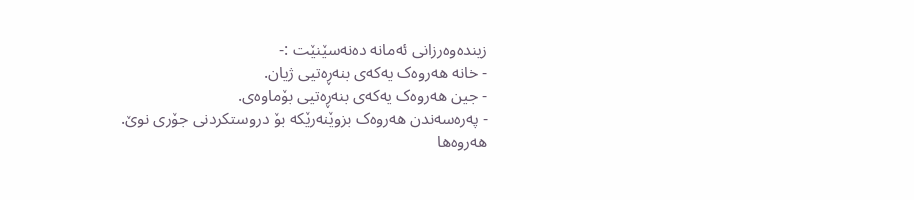زیندەوەرزانی ئەمانە دەنەسێنێت :-
- خانە ھەروەک یەکەی بنەڕەتیی ژیان.
- جین ھەروەک یەکەی بنەڕەتیی بۆماوەی.
- پەرەسەندن ھەروەک بزوێنەرێکە بۆ دروستکردنی جۆری نوێ.
ھەروەھا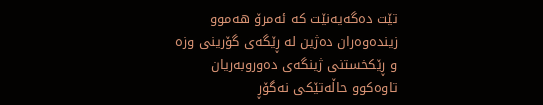تێت دەگەیەنێت کە ئەمرۆ ھەموو زیندەوەران دەژین لە ڕێگەی گۆرینی وزە و ڕێکخستنی ژینگەی دەوروبەریان تاوەکوو حاڵەتێکی نەگۆڕ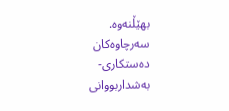بھێڵنەوە.
سەرچاوەکان
دەستکاری- بەشداربووانی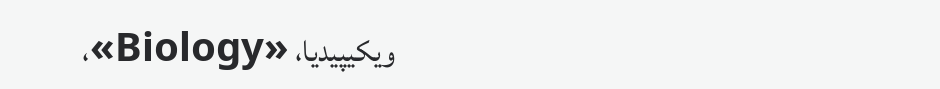ویکیپیدیا، «Biology»،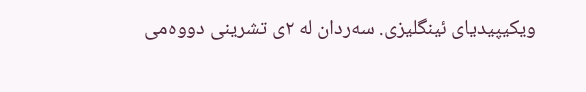ویکیپیدیای ئینگلیزی. سەردان لە ٢ی تشرینی دووەمی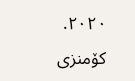٢٠٢٠.
کۆمنزی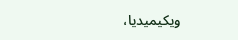ویکیمیدیا،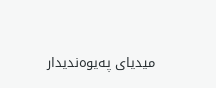میدیای پەیوەندیدار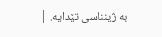بە ژینناسی تێدایە. |